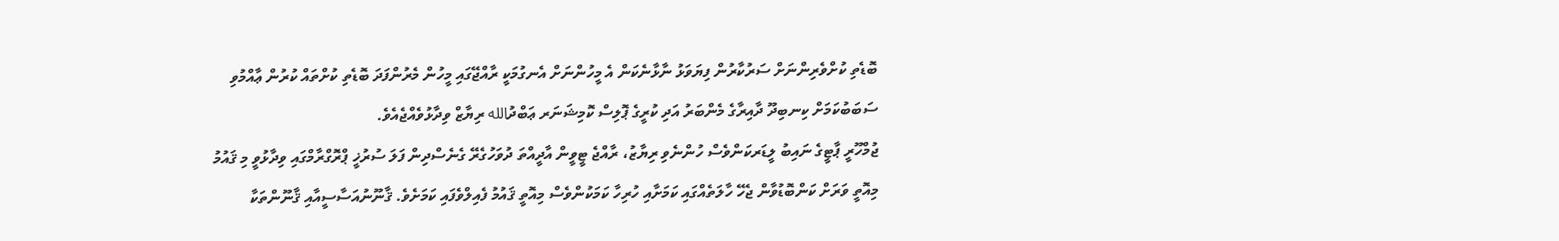ބޮޑެތި ކުށްވެރިންނަށް ސަރުކާރުން ފިޔަވަޅު ނާޅާނެކަން އެ މީހުންނަށް އެނގުމަކީ ރާއްޖޭގައި މީހުން މެރުންފަދަ ބޮޑެތި ކުށްތައް ކުރުން ޢާއްމުވި ސަބަބުކަމަށް ކިނބިދޫ ދާއިރާގެ މެންބަރު އަދި ކުރީގެ ޕޮލިސް ކޮމިޝަނަރ ޢަބްދުالله ރިޔާޒް ވިދާޅުވެއްޖެއެވެ.
ޖުމްހޫރީ ޕާޓީގެ ނައިބު ލީޑަރކަންވެސް ހުންނެވި ރިޔާޒު، ރާއްޖެ ޓީވީން އާދީއްތަ ދުވަހުގެރޭ ގެނެސްދިން ފަލަ ސުރުޚީ ޕްރޮގްރާމްގައި ވިދާޅުވީ މި ޤައުމު މިއޮތީ ވަރަށް ކަންބޮޑުވާން ޖެހޭ ހާލަތެއްގައި ކަމަށާއި ހުރިހާ ކަމަކުންވެސް މިއޮތީ ޤައުމު ފެއިލްވެފައި ކަމަށެވެ. ޤާނޫނުއަސާސީއާއި ޤާނޫންތަކާ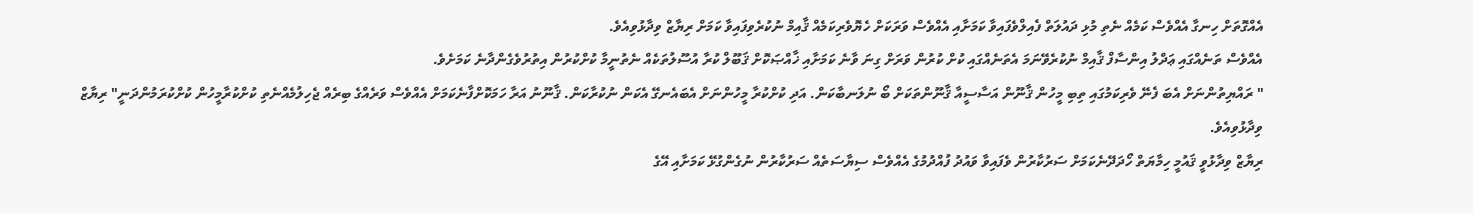އެއްގޮތަށް ހިނގާ އެއްވެސް ކަމެއް ނެތި މުޅި ދައުލަތް ފެއިލްވެފައިވާ ކަމަށާއި އެއްވެސް ވަރަކަށް ހެޔޮވެރިކަމެއް ޤާއިމް ނުކުރެވިފައިވާ ކަމަށް ރިޔާޒް ވިދާޅުވިއެވެ.
އެއްވެސް ތަނެއްގައި ޢަދްލު އިންސާފް ޤާއިމް ނުކުރެވޭނަމަ އެތަނެއްގައި ކުށް ކުރުން ވަރަށް ގިނަ ވާނެ ކަމަށާއި ޚާއްޞަކޮށް ޤަބޫލް ކުރާ އުސޫލުތަކެއް ނެތުނީމާ ކުށްކުރުން އިތުރުވެގެންދާނެ ކަމަށެވެ.
" ރައްޔިތުންނަށް އެބަ ފެނޭ ވެރިކަމުގައި ތިބި މީހުން ޤާނޫން އަސާސީއާ ޤާނޫންތަކަށް ބޯ ނުލަނބާކަން. އަދި ކުށްކުރާ މީހުންނަށް އެބައެނގޭ އެކަން ނުކުރާކަން. ޤާނޫނު އަރާ ހަމަކޮށްފާނެކަމަށް އެއްވެސް ވަރެއްގެ ބިރެއް ޖެހިލުމެއްނެތި ކުށްކުރާމީހުން ކުށްކުރަމުންދަނީ" ރިޔާޒް ވިދާޅުވިއެވެ.
ރިޔާޒް ވިދާޅުވީ ޤައުމީ ހިމާޔަތް ހޯދަދޭނެކަމަށް ސަރުކާރުން ވެފައިވާ ވައުދު ފުއްދުމުގެ އެއްވެސް ސިޔާސަތެއް ސަރުކާރުން ނުގެންގުޅޭ ކަމަށާއި އޭގެ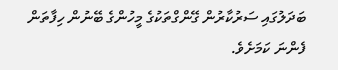ބަދަލުގައި ސަރުކާރުން ގޭންގްތަކުގެ މީހުންގެ ބޭނުން ހިފާތަން ފެންނަ ކަމަށެވެ.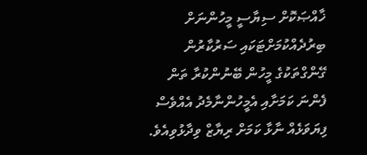ޚާއްޞަކޮށް ސިޔާސީ މީހުންނަށް ބިރުދެއްކުމަށްޓަކައި ސަރުކާރުން ގޭންގްތަކުގެ މީހުން ބޭނުންކުރާ ތަން ފެންނަ ކަމަށާއި އެމީހުންނާމެދު އެއްވެސް ފިޔަވަޅެއް ނާޅާ ކަމަށް ރިޔާޒް ވިދާޅުވިއެވެ.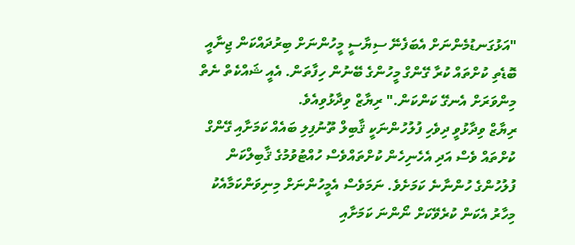"އަޅުގަނޑުމެންނަށް އެބަފެނޭ ސިޔާސީ މީހުންނަށް ބިރުދައްކަން ޖިނާއީ ބޮޑެތި ކުށްތައް ކުރާ ގޭންގް މީހުންގެ ބޭނުން ހިފާތަން. އެއީ ޝައްކެތް ނެތް މިންވަރަށް އެނގޭ ކަންކަން." ރިޔާޒް ވިދާޅުވިއެވެ.
ރިޔާޒް ވިދާޅުވީ ދިވެހި ފުލުހުންނަކީ ޤާބިލް ތޫނުފިލި ބައެއް ކަމަށާއި ގޭންގް ކުށްތައް ވެސް އަދި އެހެނިހެން ކުށްތައްވެސް ހުއްޓުވުމުގެ ޤާބިލްކަން ފުލުހުންގެ ހުންނާނެ ކަމަށެވެ. ނަމަވެސް އެމީހުންނަށް މިނިވަންކަމާއެކު މިހާރު އެކަން ކުރެވޭކަށް ނޯންނަ ކަމަށާއި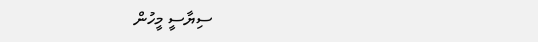ސިޔާސީ މީހުން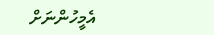އެމީހުންނަށް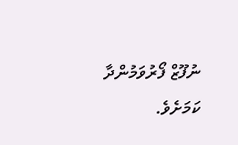ނުފޫޒް ފޯރުވަމުންދާ ކަމަށެވެ.